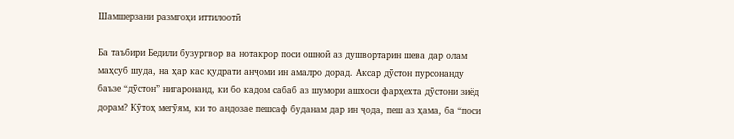Шамшерзани размгоҳи иттилоотӣ

Ба таъбири Бедили бузургвор ва нотакрор поси ошноӣ аз душвортарин шева дар олам маҳсуб шуда, на ҳар кас қудрати анҷоми ин амалро дорад. Аксар дӯстон пурсонанду баъзе “дӯстон” нигаронанд, ки бо кадом сабаб аз шумори ашхоси фарҳехта дӯстони зиёд дорам? Кӯтоҳ мегӯям, ки то андозае пешсаф буданам дар ин ҷода, пеш аз ҳама, ба “поси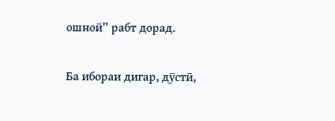ошноӣ” рабт дорад.

Ба ибораи дигар, дӯстӣ,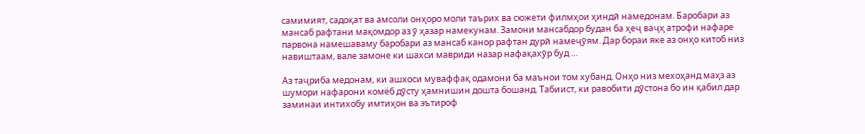самимият, садоқат ва амсоли онҳоро моли таърих ва сюжети филмҳои ҳиндӣ намедонам. Баробари аз мансаб рафтани мақомдор аз ӯ ҳазар намекунам. Замони мансабдор будан ба ҳеҷ ваҷҳ атрофи нафаре парвона намешаваму баробари аз мансаб канор рафтан дурӣ намеҷӯям. Дар бораи яке аз онҳо китоб низ навиштаам, вале замоне ки шахси мавриди назар нафақахӯр буд …

Аз таҷриба медонам, ки ашхоси муваффақ одамони ба маънои том хубанд. Онҳо низ мехоҳанд маҳз аз шумори нафарони комёб дӯсту ҳамнишин дошта бошанд. Табиист, ки равобити дӯстона бо ин қабил дар заминаи интихобу имтиҳон ва эътироф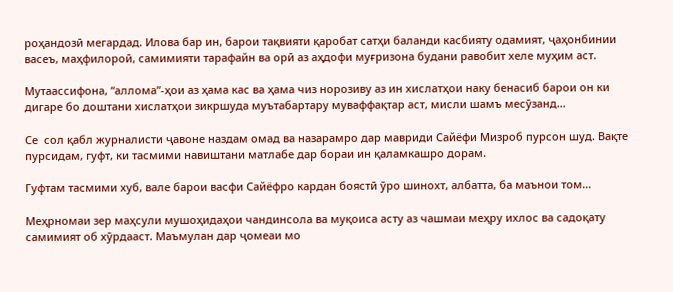роҳандозӣ мегардад. Илова бар ин, барои тақвияти қаробат сатҳи баланди касбияту одамият, ҷаҳонбинии васеъ, маҳфилороӣ, самимияти тарафайн ва орӣ аз аҳдофи муғризона будани равобит хеле муҳим аст.

Мутаассифона, “аллома”-ҳои аз ҳама кас ва ҳама чиз норозиву аз ин хислатҳои наку бенасиб барои он ки дигаре бо доштани хислатҳои зикршуда муътабартару муваффақтар аст, мисли шамъ месӯзанд…

Се  сол қабл журналисти ҷавоне наздам омад ва назарамро дар мавриди Сайёфи Мизроб пурсон шуд. Вақте пурсидам, гуфт, ки тасмими навиштани матлабе дар бораи ин қаламкашро дорам.

Гуфтам тасмими хуб, вале барои васфи Сайёфро кардан боястӣ ӯро шинохт, албатта, ба маънои том…

Меҳрномаи зер маҳсули мушоҳидаҳои чандинсола ва муқоиса асту аз чашмаи меҳру ихлос ва садоқату самимият об хӯрдааст. Маъмулан дар ҷомеаи мо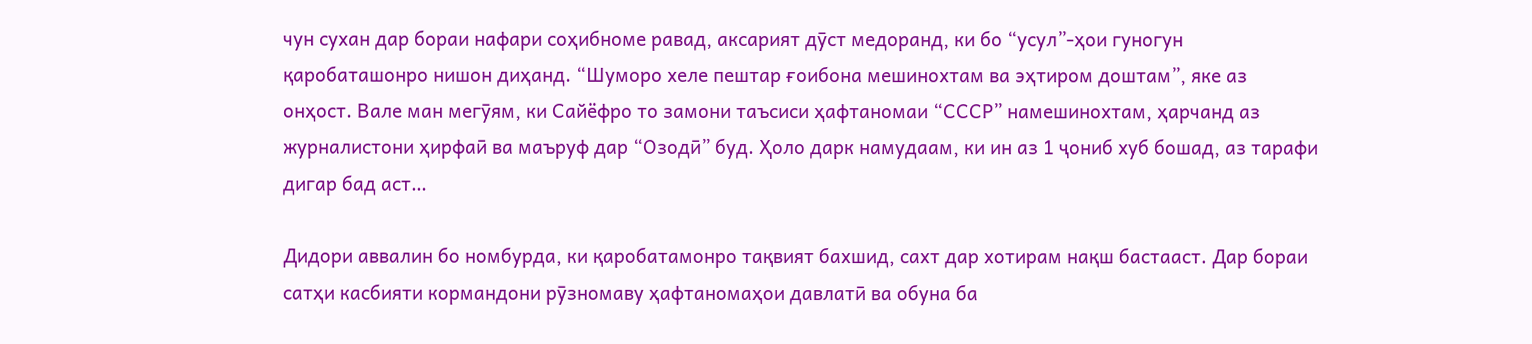чун сухан дар бораи нафари соҳибноме равад, аксарият дӯст медоранд, ки бо “усул”-ҳои гуногун қаробаташонро нишон диҳанд. “Шуморо хеле пештар ғоибона мешинохтам ва эҳтиром доштам”, яке аз онҳост. Вале ман мегӯям, ки Сайёфро то замони таъсиси ҳафтаномаи “СССР” намешинохтам, ҳарчанд аз журналистони ҳирфаӣ ва маъруф дар “Озодӣ” буд. Ҳоло дарк намудаам, ки ин аз 1 ҷониб хуб бошад, аз тарафи дигар бад аст…

Дидори аввалин бо номбурда, ки қаробатамонро тақвият бахшид, сахт дар хотирам нақш бастааст. Дар бораи сатҳи касбияти кормандони рӯзномаву ҳафтаномаҳои давлатӣ ва обуна ба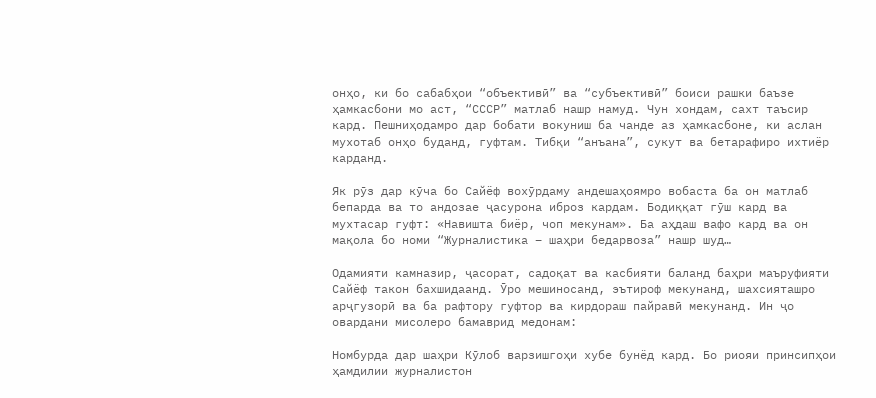онҳо, ки бо сабабҳои “объективӣ” ва “субъективӣ” боиси рашки баъзе ҳамкасбони мо аст, “СССР” матлаб нашр намуд. Чун хондам, сахт таъсир кард. Пешниҳодамро дар бобати вокуниш ба чанде аз ҳамкасбоне, ки аслан мухотаб онҳо буданд, гуфтам. Тибқи “анъана”, сукут ва бетарафиро ихтиёр карданд.

Як рӯз дар кӯча бо Сайёф вохӯрдаму андешаҳоямро вобаста ба он матлаб бепарда ва то андозае ҷасурона иброз кардам. Бодиққат гӯш кард ва мухтасар гуфт: «Навишта биёр, чоп мекунам». Ба аҳдаш вафо кард ва он мақола бо номи “Журналистика – шаҳри бедарвоза” нашр шуд…

Одамияти камназир, ҷасорат, садоқат ва касбияти баланд баҳри маъруфияти Сайёф такон бахшидаанд. Ӯро мешиносанд, эътироф мекунанд, шахсияташро арҷгузорӣ ва ба рафтору гуфтор ва кирдораш пайравӣ мекунанд. Ин ҷо овардани мисолеро бамаврид медонам:

Номбурда дар шаҳри Кӯлоб варзишгоҳи хубе бунёд кард. Бо риояи принсипҳои ҳамдилии журналистон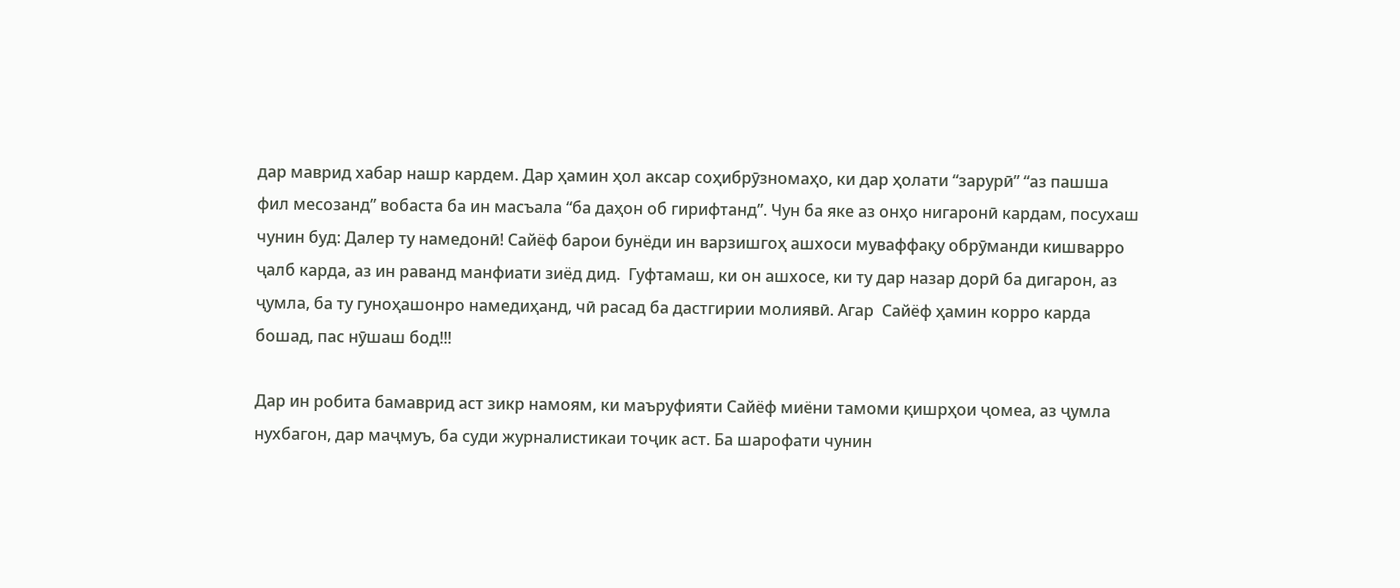дар маврид хабар нашр кардем. Дар ҳамин ҳол аксар соҳибрӯзномаҳо, ки дар ҳолати “зарурӣ” “аз пашша фил месозанд” вобаста ба ин масъала “ба даҳон об гирифтанд”. Чун ба яке аз онҳо нигаронӣ кардам, посухаш чунин буд: Далер ту намедонӣ! Сайёф барои бунёди ин варзишгоҳ ашхоси муваффақу обрӯманди кишварро ҷалб карда, аз ин раванд манфиати зиёд дид.  Гуфтамаш, ки он ашхосе, ки ту дар назар дорӣ ба дигарон, аз ҷумла, ба ту гуноҳашонро намедиҳанд, чӣ расад ба дастгирии молиявӣ. Агар  Сайёф ҳамин корро карда бошад, пас нӯшаш бод!!!

Дар ин робита бамаврид аст зикр намоям, ки маъруфияти Сайёф миёни тамоми қишрҳои ҷомеа, аз ҷумла нухбагон, дар маҷмуъ, ба суди журналистикаи тоҷик аст. Ба шарофати чунин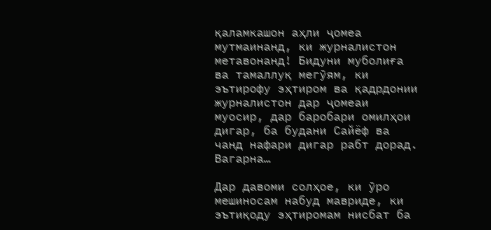қаламкашон аҳли ҷомеа мутмаинанд, ки журналистон метавонанд! Бидуни муболиға ва тамаллуқ мегӯям, ки эътирофу эҳтиром ва қадрдонии журналистон дар ҷомеаи муосир, дар баробари омилҳои дигар, ба будани Сайёф ва чанд нафари дигар рабт дорад. Вагарна…

Дар давоми солҳое, ки ӯро мешиносам набуд мавриде, ки эътиқоду эҳтиромам нисбат ба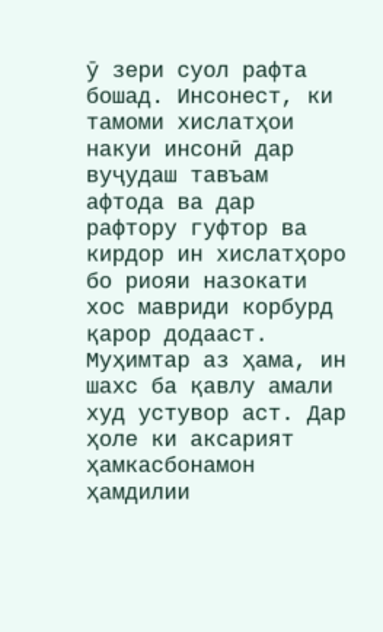ӯ зери суол рафта бошад. Инсонест, ки тамоми хислатҳои накуи инсонӣ дар вуҷудаш тавъам афтода ва дар рафтору гуфтор ва кирдор ин хислатҳоро бо риояи назокати хос мавриди корбурд қарор додааст. Муҳимтар аз ҳама, ин шахс ба қавлу амали худ устувор аст. Дар ҳоле ки аксарият ҳамкасбонамон ҳамдилии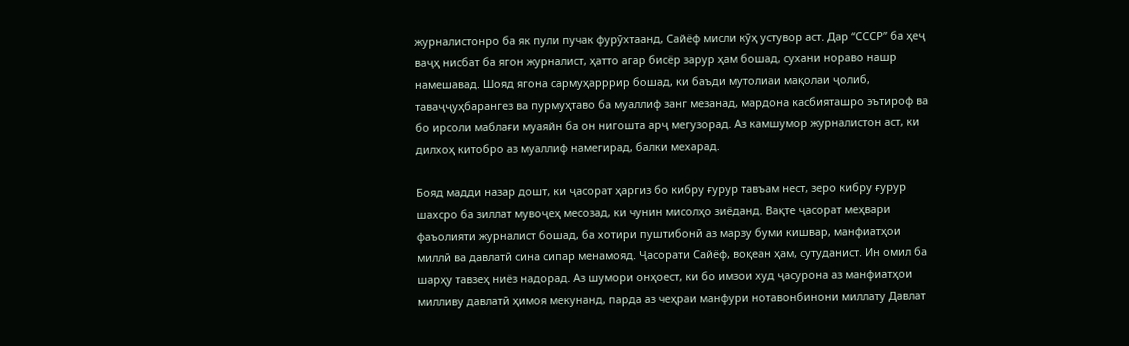журналистонро ба як пули пучак фурӯхтаанд, Сайёф мисли кӯҳ устувор аст. Дар “СССР” ба ҳеҷ ваҷҳ нисбат ба ягон журналист, ҳатто агар бисёр зарур ҳам бошад, сухани нораво нашр намешавад. Шояд ягона сармуҳарррир бошад, ки баъди мутолиаи мақолаи ҷолиб, таваҷҷуҳбарангез ва пурмуҳтаво ба муаллиф занг мезанад, мардона касбияташро эътироф ва бо ирсоли маблағи муаяйн ба он нигошта арҷ мегузорад. Аз камшумор журналистон аст, ки дилхоҳ китобро аз муаллиф намегирад, балки мехарад.

Бояд мадди назар дошт, ки ҷасорат ҳаргиз бо кибру ғурур тавъам нест, зеро кибру ғурур шахсро ба зиллат мувоҷеҳ месозад, ки чунин мисолҳо зиёданд. Вақте ҷасорат меҳвари фаъолияти журналист бошад, ба хотири пуштибонӣ аз марзу буми кишвар, манфиатҳои миллӣ ва давлатӣ сина сипар менамояд. Ҷасорати Сайёф, воқеан ҳам, сутуданист. Ин омил ба шарҳу тавзеҳ ниёз надорад. Аз шумори онҳоест, ки бо имзои худ ҷасурона аз манфиатҳои милливу давлатӣ ҳимоя мекунанд, парда аз чеҳраи манфури нотавонбинони миллату Давлат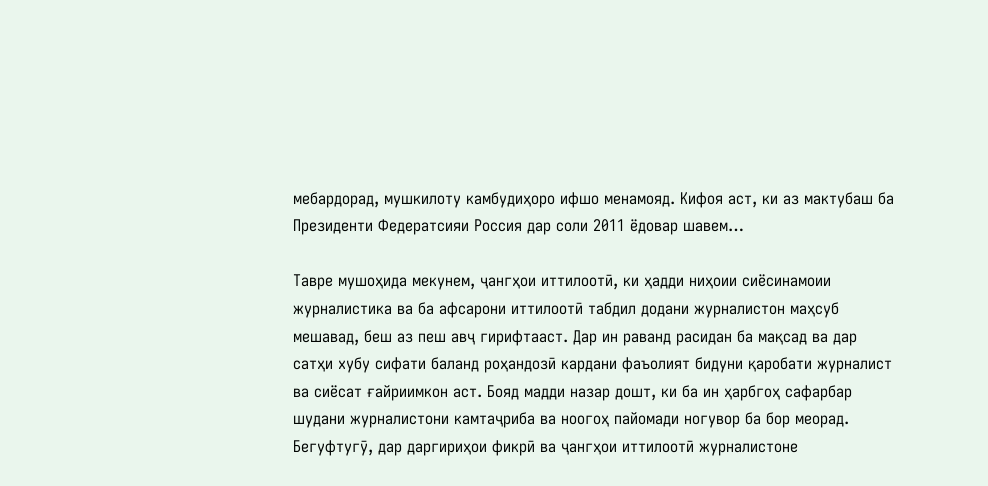мебардорад, мушкилоту камбудиҳоро ифшо менамояд. Кифоя аст, ки аз мактубаш ба Президенти Федератсияи Россия дар соли 2011 ёдовар шавем…

Тавре мушоҳида мекунем, ҷангҳои иттилоотӣ, ки ҳадди ниҳоии сиёсинамоии журналистика ва ба афсарони иттилоотӣ табдил додани журналистон маҳсуб мешавад, беш аз пеш авҷ гирифтааст. Дар ин раванд расидан ба мақсад ва дар сатҳи хубу сифати баланд роҳандозӣ кардани фаъолият бидуни қаробати журналист ва сиёсат ғайриимкон аст. Бояд мадди назар дошт, ки ба ин ҳарбгоҳ сафарбар шудани журналистони камтаҷриба ва ноогоҳ пайомади ногувор ба бор меорад. Бегуфтугӯ, дар даргириҳои фикрӣ ва ҷангҳои иттилоотӣ журналистоне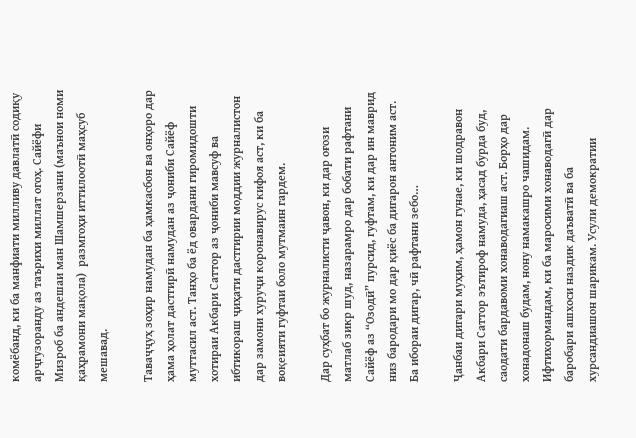комёбанд, ки ба манфиати милливу давлатӣ содиқу арҷгузоранду аз таърихи миллат огоҳ. Сайёфи Мизроб ба андешаи ман Шамшерзани (маънои номи қаҳрамони мақола)  размгоҳи иттилоотӣ маҳсуб мешавад.

Таваҷҷуҳ зоҳир намудан ба ҳамкасбон ва онҳоро дар ҳама ҳолат дастгирӣ намудан аз ҷониби Сайёф муттасил аст. Танҳо ба ёд овардани гиромидошти хотираи Акбари Саттор аз ҷониби мавсуф ва ибтикораш ҷиҳати дастгирии моддии журналистон дар замони хуруҷи коронавирус кифоя аст, ки ба воқеияти гуфтаи боло мутмаин гардем.

Дар суҳбат бо журналисти ҷавон, ки дар оғози матлаб зикр шуд, назарамро дар бобати рафтани Сайёф аз “Озодӣ” пурсид, гуфтам, ки дар ин маврид низ бародари мо дар қиёс ба дигарон антоним аст. Ба ибораи дигар, чӣ рафтани зебо…

Ҷанбаи дигари муҳим, ҳамон гунае, ки шодравон Акбари Саттор эътироф намуда, ҳасад бурда буд, саодати бардавоми хонаводагиаш аст. Борҳо дар хонадонаш будам, нону намакашро чашидам. Ифтихормандам, ки ба маросими хонаводагӣ дар баробари ашхоси наздик даъватӣ ва ба хурсандиашон шарикам. Усули демократии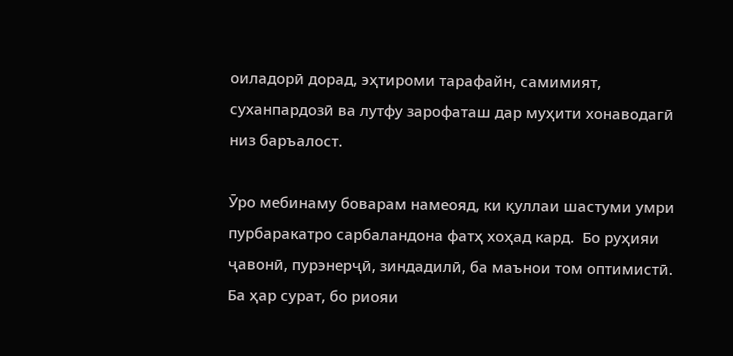оиладорӣ дорад, эҳтироми тарафайн, самимият, суханпардозӣ ва лутфу зарофаташ дар муҳити хонаводагӣ низ баръалост.

Ӯро мебинаму боварам намеояд, ки қуллаи шастуми умри пурбаракатро сарбаландона фатҳ хоҳад кард.  Бо руҳияи ҷавонӣ, пурэнерҷӣ, зиндадилӣ, ба маънои том оптимистӣ. Ба ҳар сурат, бо риояи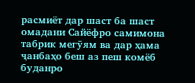расмиёт дар шаст ба шаст омадани Сайёфро самимона табрик мегӯям ва дар ҳама ҷанбаҳо беш аз пеш комёб буданро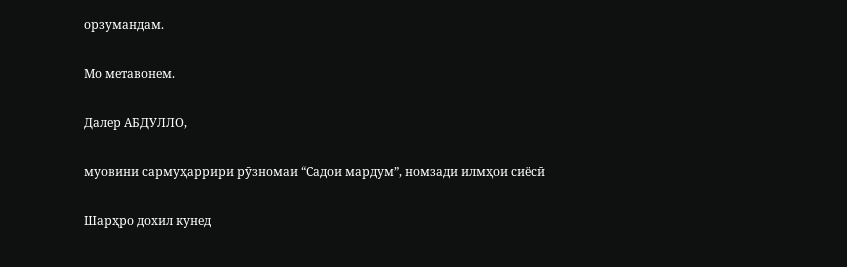орзумандам.

Мо метавонем.

Далер АБДУЛЛО,

муовини сармуҳаррири рӯзномаи “Садои мардум”, номзади илмҳои сиёсӣ

Шарҳро дохил кунед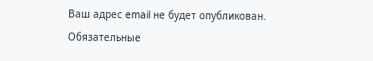Ваш адрес email не будет опубликован. Обязательные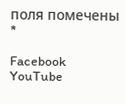поля помечены *

Facebook
YouTube